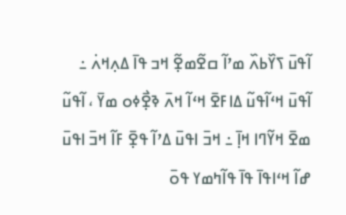ߊ߬ߟߎ߫ ߖߌ߰ߕߍ߰ ߘߴߊ߬ ߛߐ߬ߘߐ߲߬ ߞߏ ߟߊ߫ ߡߍ߲ߞߍ߭ ߸ ߊ߬ߟߎ߫ ߞߵߊ߬ߟߎ߬ ߡߊߓߐ߫ ߞߵߊ߬ ߞߍ߫ ߢߐ߲߯ߦߋ ߘߌ߫ ، ߊ߬ߟߎ߬ ߘߐ߫ ߞߌ߬ߣߊ ߞߊ߲߫ ߸ ߞߏ߫ ߊߟߎ߫ ߡߴߊ߬ ߟߐ߲߫ ߓߊ߬ ߞߏ߫ ߊߟߎ߫ ߝߊ߬ ߞߵߊߟߊ߫ ߟߊ߫ ߟߊ߬ߤߘߌ ߟߋ߫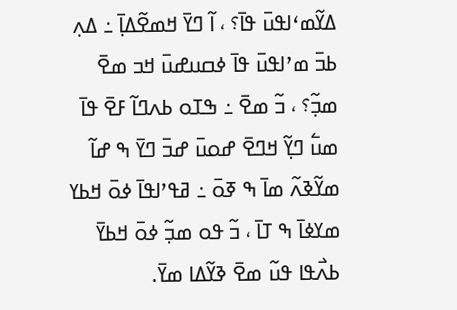ߡߌ߬ߘߵߊߟߎ߫ ߟߊ߫؟ ، ߊ߬ ߣߌ߫ ߞߘߐ߬ߡߊ߲߫ ߸ ߡߍ߲ ߕߏ߫ ߘߴߊߟߎ߫ ߟߊ߫ ߦߛߎߝߎ߫ ߞߏ ߘߐ߫ ߘߏ߲߬؟ ، ߏ߬ ߘߐ߫ ߸ ߒߠߋ ߕߍߣߊ߬ ߓߐ߫ ߟߊ߫ ߘߎ߱ ߣߌ߲߬ ߞߣߐ߫ ߝߋߎ߫ ߝߏ߫ ߣߌ߫ ߒ ߝߊ߬ ߘߌ߬ߢߍ߬ ߘߊ߫ ߒ ߧߋ߫ ߸ ߥߟߴߊߟߊ߫ ߦߋ߫ ߞߕߌ ߘߌߦߊ߫ ߒ ߠߊ߫ ، ߏ߬ ߟߋ ߘߏ߲߬ ߦߋ߫ ߞߕߌ߫ ߕߍ߯ߟߊ ߟߎ߬ ߘߐ߫ ߢߌ߬ߡߊ ߘߌ߫.